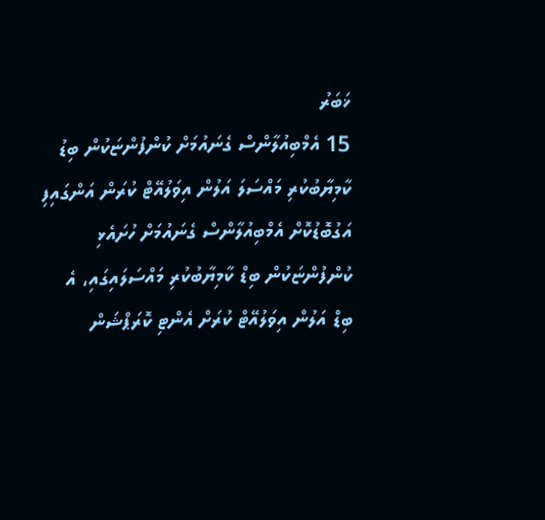ޚަބަރު
15 އެމްބިއުލާންސް ގެނައުމަށް ކުންފުންޏަކުން ބިޑު ކާމިޔާބުކުރި މައްސަލަ އަލުން އިވަލުއޭޓް ކުރަން އަންގައިފި
އަގުބޮޑުކޮށް އެމްބިއުލާންސް ގެނައުމަށް ހުށައެޅި ކުންފުންޏަކުން ބިޑް ކާމިޔާބުކުރި މައްސަލައިގައި، އެ ބިޑް އަލުން އިވަލުއޭޓް ކުރަށް އެންޓި ކޮރަޕްޝަން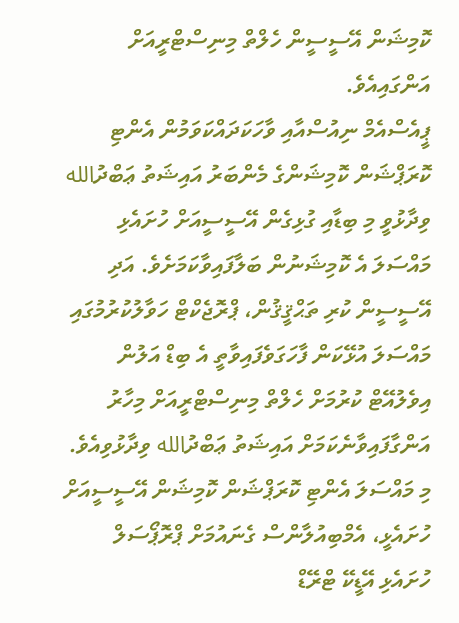ކޮމިޝަން އޭސީސީން ހެލްތް މިނިސްޓްރީއަށް އަންގައިއެވެ.
ޕީއެސްއެމް ނިއުސްއާއި ވާހަކަދައްކަވަމުން އެންޓި ކޮރަޕްޝަން ކޮމިޝަންގެ މެންބަރު އައިޝަތު ޢަބްދުالله ވިދާޅުވީ މި ބިޑާއި ގުޅިގެން އޭސީސީއަށް ހުށައެޅި މައްސަލަ އެ ކޮމިޝަނުން ބަލާފައިވާކަމަށެވެ. އަދި އޭސީސީން ކުރި ތަޙްޤީޤުން، ޕްރޮޖެކްޓް ހަވާލުކުރުމުގައި މައްސަލަ އުޅޭކަން ފާހަގަވެފައިވާތީ އެ ބިޑް އަލުން އިވެލުއޭޓް ކުރުމަށް ހެލްތް މިނިސްޓްރީއަށް މިހާރު އަންގާފައިވާނެކަމަށް އައިޝަތު ޢަބްދުالله ވިދާޅުވިއެވެ.
މި މައްސަލަ އެންޓި ކޮރަޕްޝަން ކޮމިޝަން އޭސީސީއަށް ހުށައެޅީ، އެމްބިއުލާންސް ގެނައުމަށް ޕްރޮޕޯސަލް ހުށައެޅި އޭޑީކޭ ޓްރޭޑް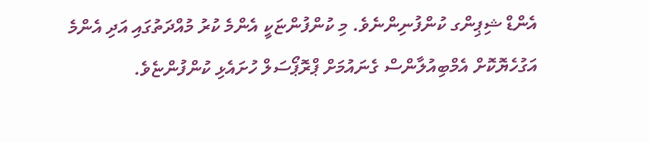އެންޑް ޝިޕިންގ ކުންފުނިންނެވެ. މި ކުންފުންޏަކީ އެންމެ ކުރު މުއްދަތުގައި އަދި އެންމެ އަގުހެޔޮކޮށް އެމްބިއުލާންސް ގެނައުމަށް ޕްރޮޕޯސަލް ހުށައެޅި ކުންފުންޏެވެ.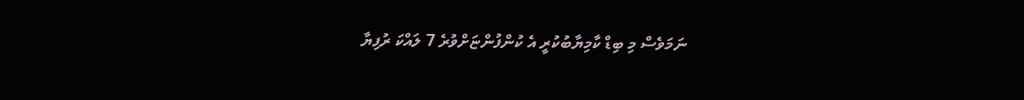ނަމަވެސް މި ބިޑް ކާމިޔާބުކުރީ އެ ކުންފުންޏަށްވުރެ 7 ލައްކަ ރުފިޔާ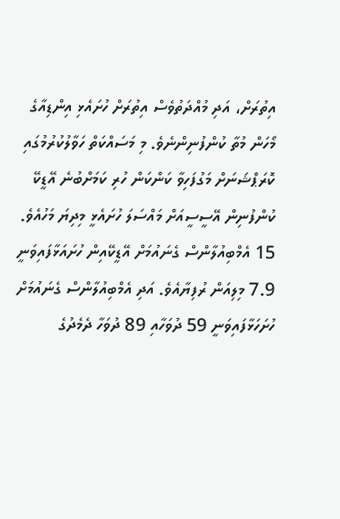އިތުރަށް، އަދި މުއްދަތުވެސް އިތުރަށް ހުށައެޅި އިންޑިއާގެ މޯހަން މުތާ ކުންފުނިންނެވެ. މި މަސައްކަތް ހަވާލުކުރުމުގައި ކޮރަޕްޝަނަށް މަގުފަހިވާ ކަންކަން ހުރި ކަމަށްބުނެ އޭޑީކޭ ކުންފުނިން އޭސީސީއަށް މައްސަލަ ހުށައެޅީ މިދިޔަ މަހުއެވެ.
15 އެމްބިއުލާންސް ގެނައުމަށް އޭޑީކޭއިން ހުށައަޅާފައިވަނީ 7.9 މިލިއަން ރުފިޔާއެވެ. އަދި އެމްބިއުލާންސް ގެނައުމަށް ހުށަހަޅާފައިވަނީ 59 ދުވަހާއި 89 ދުވަހާ ދެމެދުގެ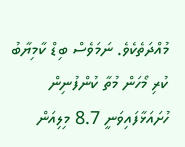މުއްދަތެކެވެ. ނަމަވެސް ބިޑް ކާމިޔާބު ކުރި މޯހަން މުތާ ކުންފުނިން ހުށައަޅާފައިވަނީ 8.7 މިލިއަން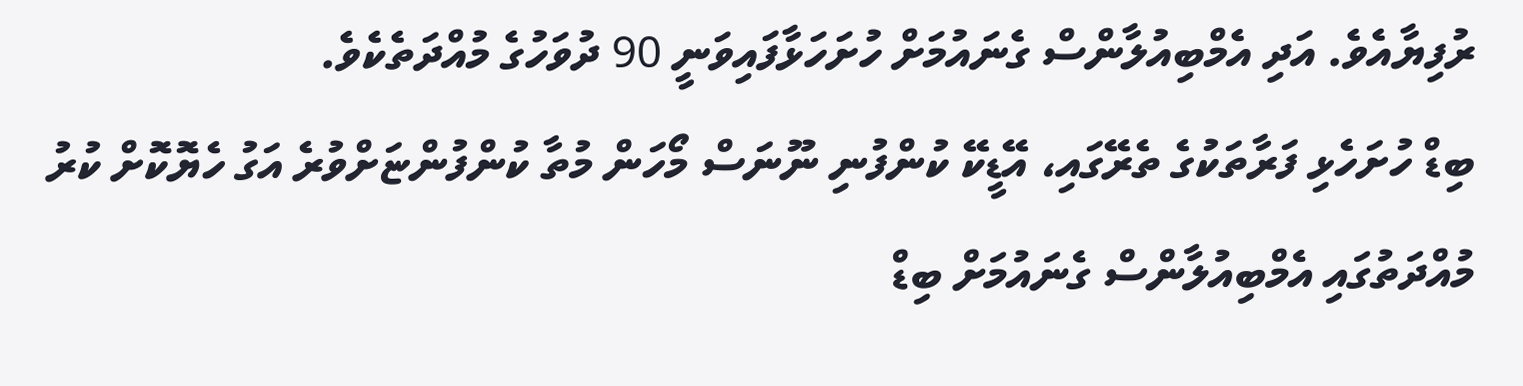ރުފިޔާއެވެ. އަދި އެމްބިއުލާންސް ގެނައުމަށް ހުށަހަޅާފައިވަނީ 90 ދުވަހުގެ މުއްދަތެކެވެ.
ބިޑް ހުށަހެޅި ފަރާތަކުގެ ތެރޭގައި، އޭޑީކޭ ކުންފުނި ނޫނަސް މޯހަން މުތާ ކުންފުންޏަށްވުރެ އަގު ހެޔޮކޮށް ކުރު މުއްދަތުގައި އެމްބިއުލާންސް ގެނައުމަށް ބިޑް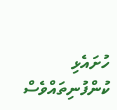ހުށައެޅި ކުންފުނިތައްވެސް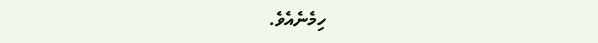ހިމެނެއެވެ.